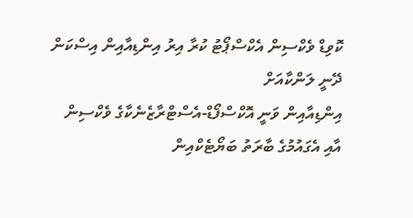ކޮވިޑް ވެކްސިން އެކްސްޕޯޓު ކުރާ އިރު އިންޑިއާއިން އިސްކަން ދޭނީ ލަންކާއަށް
އިންޑިއާއިން ވަނީ އޮކްސްފޯޑް-އެސްޓްރާޒެނެކާގެ ވެކްސިން އާއި އެގައުމުގެ ބާރަތު ބަޔޯޓެކްއިން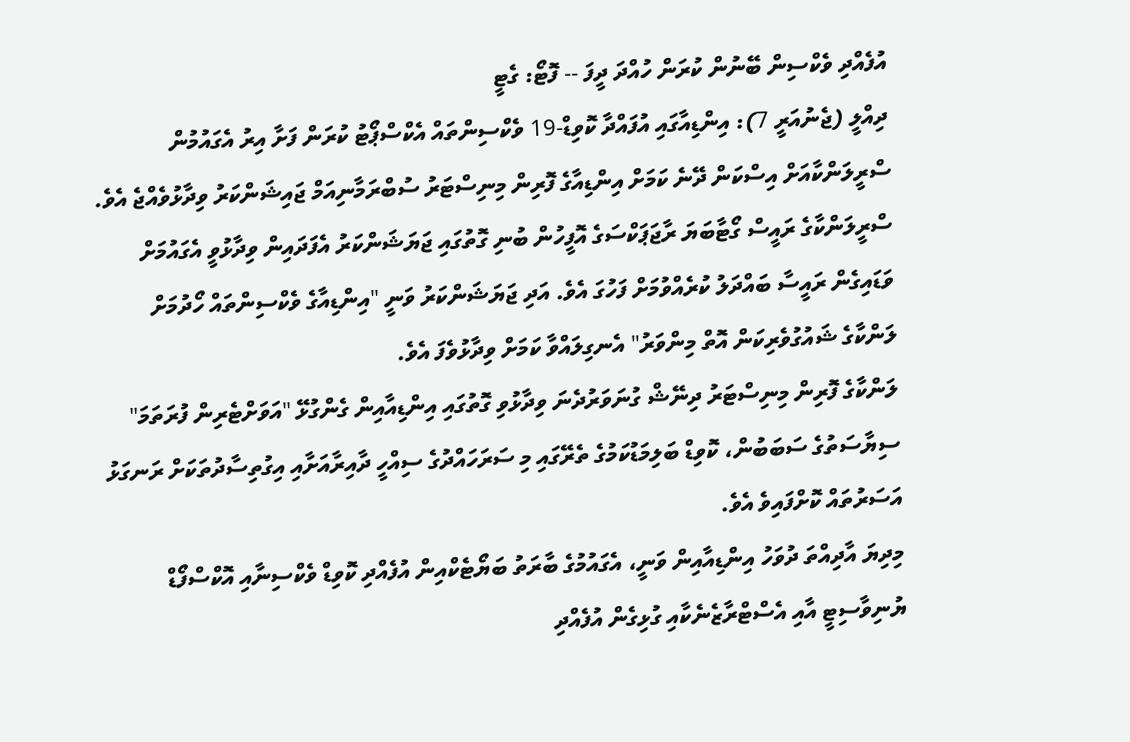އުފެއްދި ވެކްސިން ބޭނުން ކުރަން ހުއްދަ ދީފަ -- ފޮޓޯ: ގެޓީ
ދިއްލީ (ޖެނުއަރީ 7): އިންޑިއާގައި އުފައްދާ ކޮވިޑް-19 ވެކްސިންތައް އެކްސްޕޯޓު ކުރަން ފަށާ އިރު އެގައުމުން ސްރީލަންކާއަށް އިސްކަން ދޭނެ ކަމަށް އިންޑިއާގެ ފޮރިން މިނިސްޓަރު ސުބްރަމާނިއަމް ޖައިޝަންކަރު ވިދާޅުވެއްޖެ އެވެ.
ސްރީލަންކާގެ ރައީސް ގޯޓާބަޔަ ރާޖަޕަކްސަގެ އޮފީހުން ބުނި ގޮތުގައި ޖަޔަޝަންކަރު އެފަދައިން ވިދާޅުވީ އެގައުމަށް ވަޑައިގެން ރައީސާ ބައްދަލު ކުރެއްވުމަށް ފަހުގަ އެވެ. އަދި ޖަޔަޝަންކަރު ވަނީ "އިންޑިއާގެ ވެކްސިންތައް ހޯދުމަށް ލަންކާގެ ޝައުގުވެރިކަން އޮތް މިންވަރު" އެނގިލައްވާ ކަމަށް ވިދާޅުވެފަ އެވެ.
ލަންކާގެ ފޮރިން މިނިސްޓަރު ދިނޭޝް ގުނަވަރުދެނަ ވިދާޅުވި ގޮތުގައި އިންޑިއާއިން ގެންގުޅޭ "އަވަށްޓެރިން ފުރަތަމަ" ސިޔާސަތުގެ ސަބަބުން، ކޮވިޑް ބަލިމަޑުކަމުގެ ތެރޭގައި މި ސަރަހައްދުގެ ސިއްހީ ދާއިރާއަށާއި އިގުތިސާދުތަކަށް ރަނގަޅު އަސަރުތައް ކޮށްފައިވެ އެވެ.
މިދިޔަ އާދިއްތަ ދުވަހު އިންޑިއާއިން ވަނީ، އެގައުމުގެ ބާރަތު ބަޔޯޓެކްއިން އުފެއްދި ކޮވިޑް ވެކްސިނާއި އޮކްސްފޯޑް ޔުނިވާސިޓީ އާއި އެސްޓްރާޒެނެކާއި ގުޅިގެން އުފެއްދި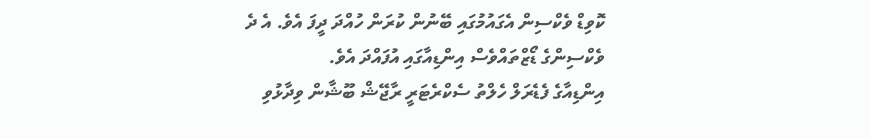ކޮވިޑް ވެކްސިން އެގައުމުގައި ބޭނުން ކުރަން ހުއްދަ ދީފަ އެވެ. އެ ދެ ވެކްސިންގެ ޑޯޒްތައްވެސް އިންޑިއާގައި އުފައްދަ އެވެ.
އިންޑިއާގެ ފެޑެރަލް ހެލްތު ސެކްރެޓަރީ ރާޖޭޝް ބޫޝާން ވިދާޅުވި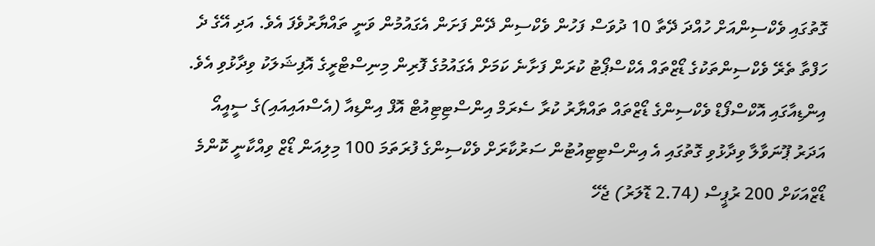ގޮތުގައި ވެކްސިންއަށް ހުއްދަ ދޭތާ 10 ދުވަސް ފަހުން ވެކްސިން ދޭން ފަށަން އެގައުމުން ވަނީ ތައްޔާރުވެފަ އެވެ. އަދި އޭގެ ދެ ހަފްތާ ތެރޭ ވެކްސިންތަކުގެ ޑޯޒްތައް އެކްސްޕޯޓު ކުރަން ފަށާނެ ކަމަށް އެގައުމުގެ ފޮރިން މިނިސްޓްރީގެ އޮފިޝަލަކު ވިދާޅުވި އެވެ.
އިންޑިއާގައި އޮކްސްފޯޑް ވެކްސިންގެ ޑޯޒްތައް ތައްޔާރު ކުރާ ސެރަމް އިންސްޓިޓިއުޓް އޮފް އިންޑިއާ (އެސްއައިއައި)ގެ ސީއީއޯ އަދަރު ޕޫނަވާލާ ވިދާޅުވި ގޮތުގައި އެ އިންސްޓިޓިއުޓުން ސަރުކާރަށް ވެކްސިންގެ ފުރަތަމަ 100 މިލިއަން ޑޯޒް ވިއްކާނީ ކޮންމެ ޑޯޒްއަކަށް 200 ރުޕީސް (2.74 ޑޮލަރު) ޖެހޭ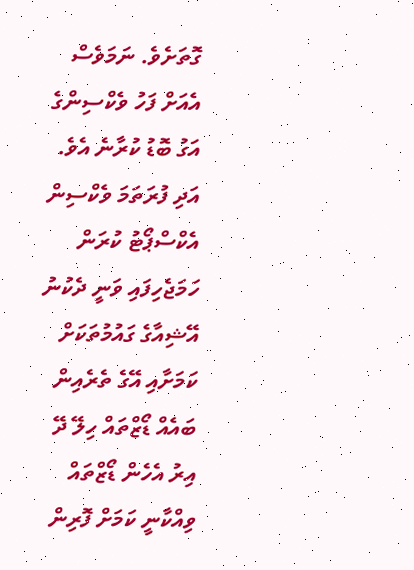ގޮތަށެވެ. ނަމަވެސް އެއަށް ފަހު ވެކްސިންގެ އަގު ބޮޑު ކުރާނެ އެވެ. އަދި ފުރަތަމަ ވެކްސިން އެކްސްޕޯޓު ކުރަން ހަމަޖެހިފައި ވަނީ ދެކުނު އޭޝިއާގެ ގައުމުތަކަށް ކަމަށާއި އޭގެ ތެރެއިން ބައެއް ޑޯޒްތައް ހިލޭ ދޭ އިރު އެހެން ޑޯޒްތައް ވިއްކާނީ ކަމަށް ފޮރިން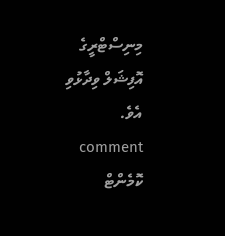މިނިސްޓްރީގެ އޮފިޝަލް ވިދާޅުވި އެވެ.
comment ކޮމެންޓް